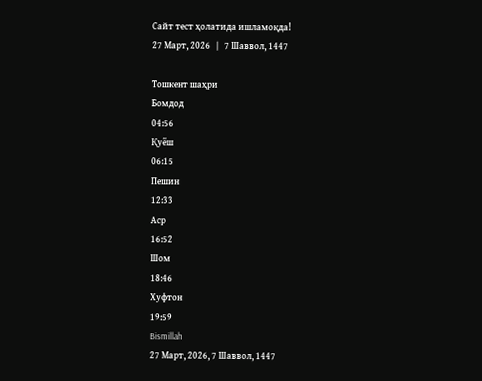Сайт тест ҳолатида ишламоқда!
27 Март, 2026   |   7 Шаввол, 1447

Тошкент шаҳри
Бомдод
04:56
Қуёш
06:15
Пешин
12:33
Аср
16:52
Шом
18:46
Хуфтон
19:59
Bismillah
27 Март, 2026, 7 Шаввол, 1447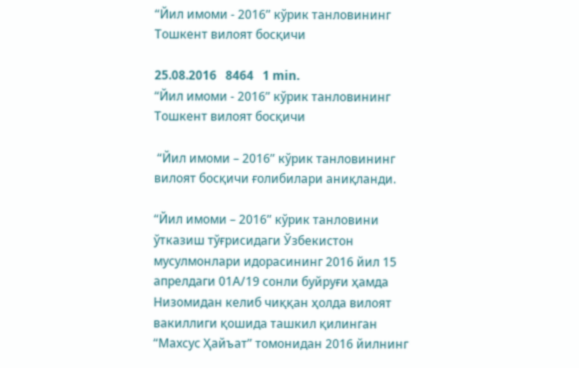“Йил имоми - 2016” кўрик танловининг Тошкент вилоят босқичи

25.08.2016   8464   1 min.
“Йил имоми - 2016” кўрик танловининг Тошкент вилоят босқичи

 “Йил имоми – 2016” кўрик танловининг вилоят босқичи ғолибилари аниқланди.

“Йил имоми – 2016” кўрик танловини ўтказиш тўғрисидаги Ўзбекистон мусулмонлари идорасининг 2016 йил 15 апрелдаги 01А/19 сонли буйруғи ҳамда Низомидан келиб чиққан ҳолда вилоят вакиллиги қошида ташкил қилинган “Махсус Ҳайъат” томонидан 2016 йилнинг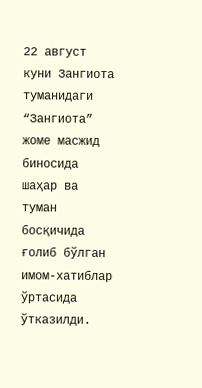22 август куни Зангиота туманидаги “Зангиота” жоме масжид биносида шаҳар ва туман босқичида ғолиб бўлган имом-хатиблар ўртасида ўтказилди.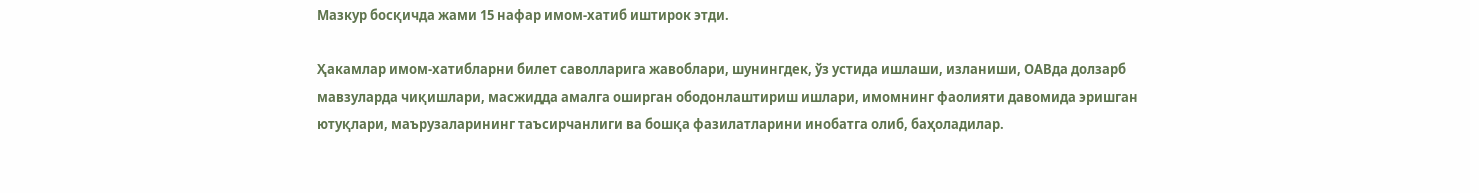Мазкур босқичда жами 15 нафар имом-хатиб иштирок этди.

Ҳакамлар имом-хатибларни билет саволларига жавоблари, шунингдек, ўз устида ишлаши, изланиши, ОАВда долзарб мавзуларда чиқишлари, масжидда амалга оширган ободонлаштириш ишлари, имомнинг фаолияти давомида эришган ютуқлари, маърузаларининг таъсирчанлиги ва бошқа фазилатларини инобатга олиб, баҳоладилар.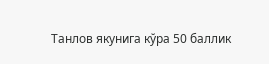Танлов якунига кўра 50 баллик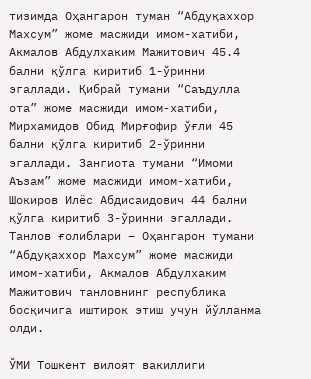тизимда Оҳангарон туман “Абдуқаххор Махсум” жоме масжиди имом-хатиби, Акмалов Абдулхаким Мажитович 45.4 бални қўлга киритиб 1-ўринни эгаллади. Қибрай тумани “Саъдулла ота” жоме масжиди имом-хатиби, Мирхамидов Обид Мирғофир ўғли 45 бални қўлга киритиб 2-ўринни эгаллади. Зангиота тумани “Имоми Аъзам” жоме масжиди имом-хатиби, Шокиров Илёс Абдисаидович 44 бални қўлга киритиб 3-ўринни эгаллади. Танлов ғолиблари – Оҳангарон тумани “Абдуқаххор Махсум” жоме масжиди имом-хатиби, Акмалов Абдулхаким Мажитович танловнинг республика босқичига иштирок этиш учун йўлланма олди.

ЎМИ Тошкент вилоят вакиллиги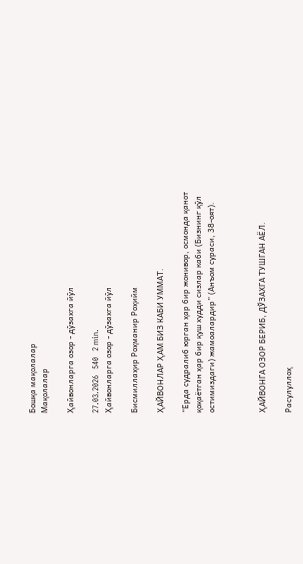Бошқа мақолалар
Мақолалар

Ҳайвонларга озор - дўзахга йўл

27.03.2026   540   2 min.
Ҳайвонларга озор - дўзахга йўл

Бисмиллаҳир Роҳманир Роҳийм

ҲАЙВОНЛАР ҲАМ БИЗ КАБИ УММАТ.

“Ерда судралиб юрган ҳар бир жонивор, осмонда қанот қоқаётган ҳар бир қуш худди сизлар каби (Бизнинг қўл остимиздаги) жамоалардир” (Анъом сураси, 38-оят).



ҲАЙВОНГА ОЗОР БЕРИБ, ДЎЗАХГА ТУШГАН АЁЛ.

Расулуллоҳ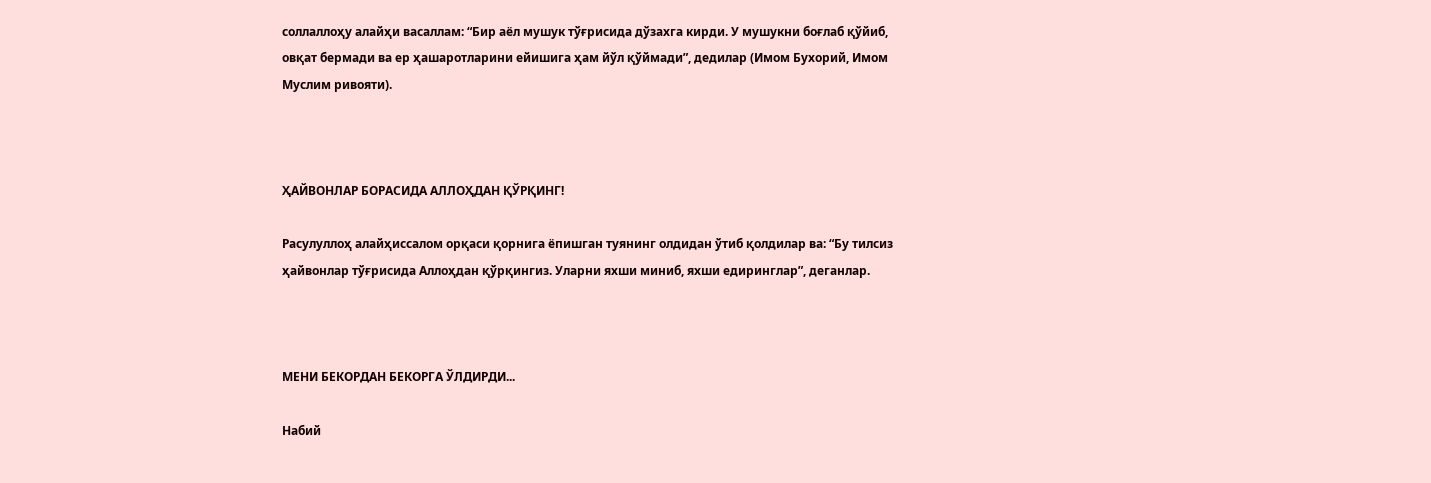соллаллоҳу алайҳи васаллам: “Бир аёл мушук тўғрисида дўзахга кирди. У мушукни боғлаб қўйиб, овқат бермади ва ер ҳашаротларини ейишига ҳам йўл қўймади”, дедилар (Имом Бухорий, Имом Муслим ривояти).



ҲАЙВОНЛАР БОРАСИДА АЛЛОҲДАН ҚЎРҚИНГ!

Расулуллоҳ алайҳиссалом орқаси қорнига ёпишган туянинг олдидан ўтиб қолдилар ва: “Бу тилсиз ҳайвонлар тўғрисида Аллоҳдан қўрқингиз. Уларни яхши миниб, яхши едиринглар”, деганлар.



МЕНИ БЕКОРДАН БЕКОРГА ЎЛДИРДИ...

Набий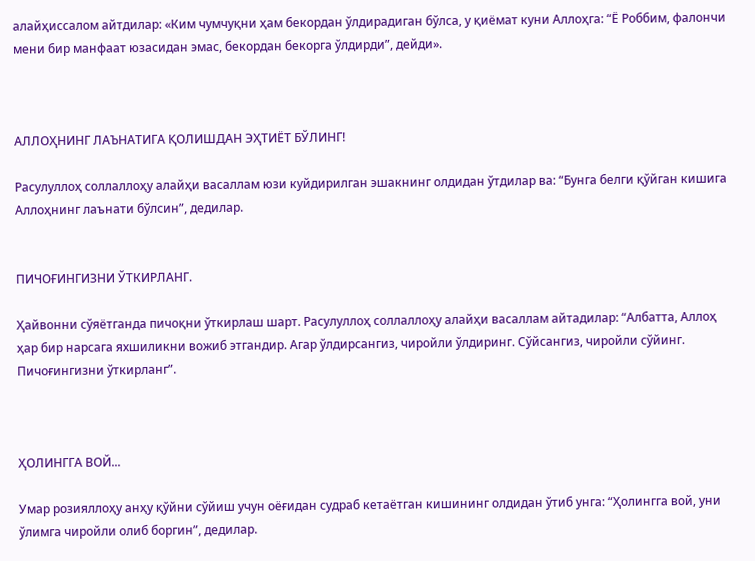алайҳиссалом айтдилар: «Ким чумчуқни ҳам бекордан ўлдирадиган бўлса, у қиёмат куни Аллоҳга: “Ё Роббим, фалончи мени бир манфаат юзасидан эмас, бекордан бекорга ўлдирди”, дейди».



АЛЛОҲНИНГ ЛАЪНАТИГА ҚОЛИШДАН ЭҲТИЁТ БЎЛИНГ!

Расулуллоҳ соллаллоҳу алайҳи васаллам юзи куйдирилган эшакнинг олдидан ўтдилар ва: “Бунга белги қўйган кишига Аллоҳнинг лаънати бўлсин”, дедилар.


ПИЧОҒИНГИЗНИ ЎТКИРЛАНГ.

Ҳайвонни сўяётганда пичоқни ўткирлаш шарт. Расулуллоҳ соллаллоҳу алайҳи васаллам айтадилар: “Албатта, Аллоҳ ҳар бир нарсага яхшиликни вожиб этгандир. Агар ўлдирсангиз, чиройли ўлдиринг. Сўйсангиз, чиройли сўйинг. Пичоғингизни ўткирланг”.



ҲОЛИНГГА ВОЙ...

Умар розияллоҳу анҳу қўйни сўйиш учун оёғидан судраб кетаётган кишининг олдидан ўтиб унга: “Ҳолингга вой, уни ўлимга чиройли олиб боргин”, дедилар.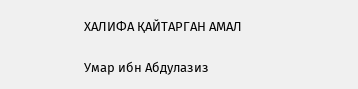ХАЛИФА ҚАЙТАРГАН АМАЛ

Умар ибн Абдулазиз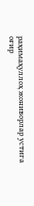раҳимаҳуллоҳ жониворлар устига оғир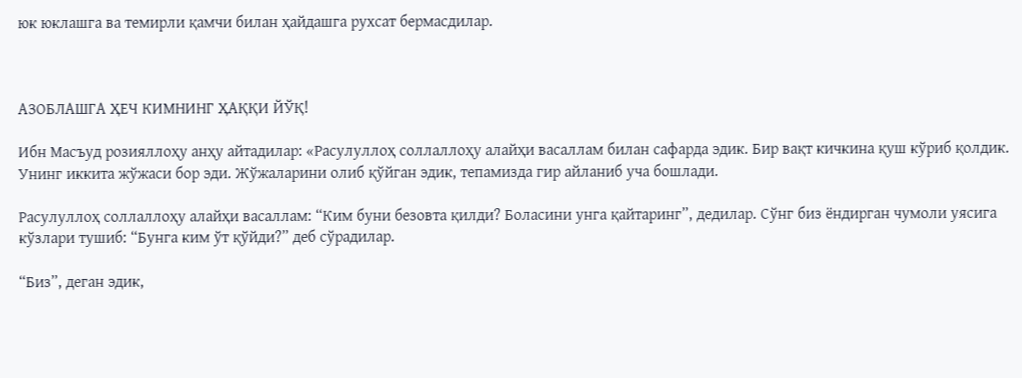юк юклашга ва темирли қамчи билан ҳайдашга рухсат бермасдилар.



АЗОБЛАШГА ҲЕЧ КИМНИНГ ҲАҚҚИ ЙЎҚ!

Ибн Масъуд розияллоҳу анҳу айтадилар: «Расулуллоҳ соллаллоҳу алайҳи васаллам билан сафарда эдик. Бир вақт кичкина қуш кўриб қолдик. Унинг иккита жўжаси бор эди. Жўжаларини олиб қўйган эдик, тепамизда гир айланиб уча бошлади.

Расулуллоҳ соллаллоҳу алайҳи васаллам: “Ким буни безовта қилди? Боласини унга қайтаринг”, дедилар. Сўнг биз ёндирган чумоли уясига кўзлари тушиб: “Бунга ким ўт қўйди?” деб сўрадилар.

“Биз”, деган эдик,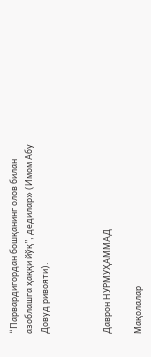“Парвардигордан бошқанинг олов билан азоблашга ҳаққи йўқ”, дедилар» (Имом Абу Довуд ривояти).



Даврон НУРМУҲАММАД

Мақолалар